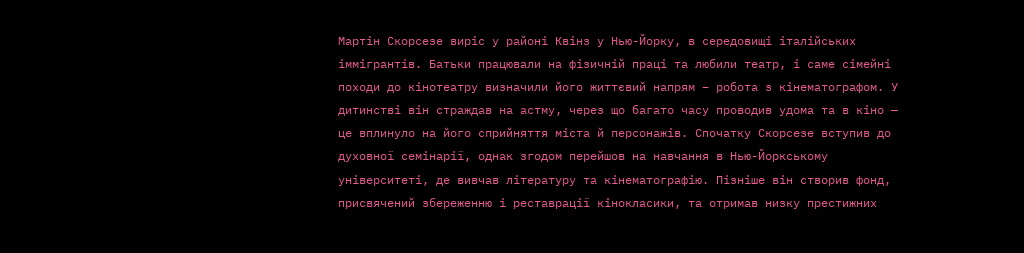Мартін Скорсезе виріс у районі Квінз у Нью-Йорку, в середовищі італійських іммігрантів. Батьки працювали на фізичній праці та любили театр, і саме сімейні походи до кінотеатру визначили його життєвий напрям – робота з кінематографом. У дитинстві він страждав на астму, через що багато часу проводив удома та в кіно — це вплинуло на його сприйняття міста й персонажів. Спочатку Скорсезе вступив до духовної семінарії, однак згодом перейшов на навчання в Нью-Йоркському університеті, де вивчав літературу та кінематографію. Пізніше він створив фонд, присвячений збереженню і реставрації кінокласики, та отримав низку престижних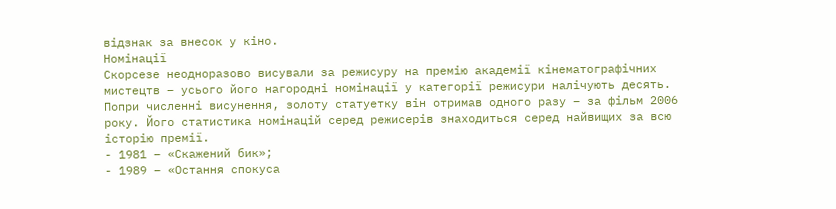відзнак за внесок у кіно.
Номінації
Скорсезе неодноразово висували за режисуру на премію академії кінематографічних мистецтв – усього його нагородні номінації у категорії режисури налічують десять. Попри численні висунення, золоту статуетку він отримав одного разу – за фільм 2006 року. Його статистика номінацій серед режисерів знаходиться серед найвищих за всю історію премії.
- 1981 – «Скажений бик»;
- 1989 – «Остання спокуса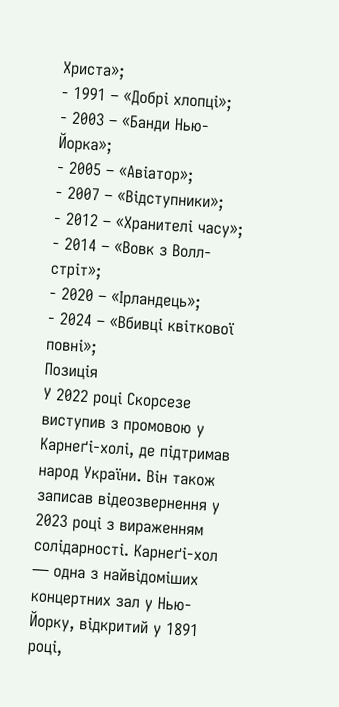Христа»;
- 1991 – «Добрі хлопці»;
- 2003 – «Банди Нью-Йорка»;
- 2005 – «Авіатор»;
- 2007 – «Відступники»;
- 2012 – «Хранителі часу»;
- 2014 – «Вовк з Волл-стріт»;
- 2020 – «Ірландець»;
- 2024 – «Вбивці квіткової повні»;
Позиція
У 2022 році Скорсезе виступив з промовою у Карнеґі-холі, де підтримав народ України. Він також записав відеозвернення у 2023 році з вираженням солідарності. Карнеґі-хол — одна з найвідоміших концертних зал у Нью-Йорку, відкритий у 1891 році,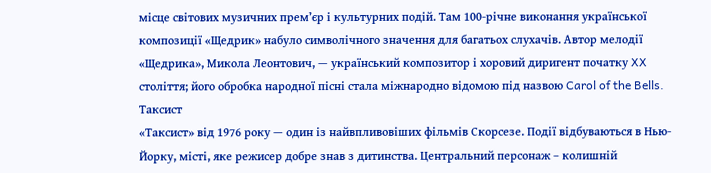місце світових музичних прем’єр і культурних подій. Там 100-річне виконання української композиції «Щедрик» набуло символічного значення для багатьох слухачів. Автор мелодії «Щедрика», Микола Леонтович, — український композитор і хоровий диригент початку XX століття; його обробка народної пісні стала міжнародно відомою під назвою Carol of the Bells.
Таксист
«Таксист» від 1976 року — один із найвпливовіших фільмів Скорсезе. Події відбуваються в Нью-Йорку, місті, яке режисер добре знав з дитинства. Центральний персонаж – колишній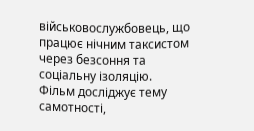військовослужбовець, що працює нічним таксистом через безсоння та соціальну ізоляцію. Фільм досліджує тему самотності,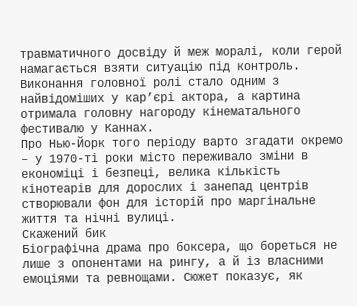травматичного досвіду й меж моралі, коли герой намагається взяти ситуацію під контроль. Виконання головної ролі стало одним з найвідоміших у кар’єрі актора, а картина отримала головну нагороду кінематального фестивалю у Каннах.
Про Нью-Йорк того періоду варто згадати окремо – у 1970-ті роки місто переживало зміни в економіці і безпеці, велика кількість кінотеарів для дорослих і занепад центрів створювали фон для історій про маргінальне життя та нічні вулиці.
Скажений бик
Біографічна драма про боксера, що бореться не лише з опонентами на рингу, а й із власними емоціями та ревнощами. Сюжет показує, як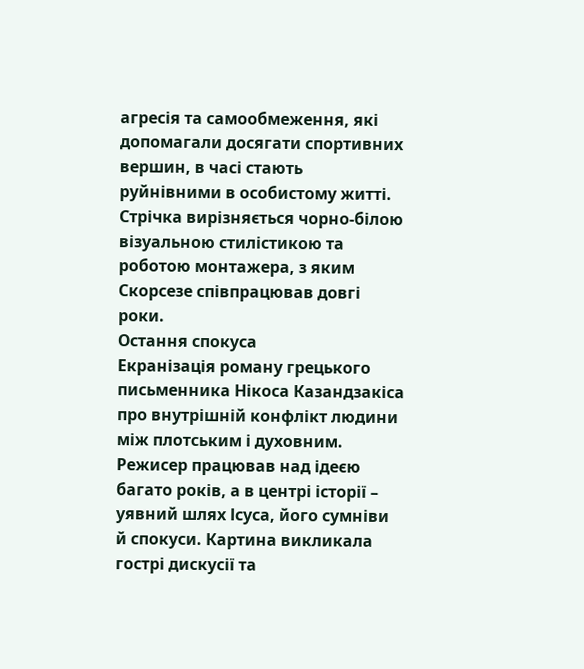агресія та самообмеження, які допомагали досягати спортивних вершин, в часі стають руйнівними в особистому житті. Стрічка вирізняється чорно-білою візуальною стилістикою та роботою монтажера, з яким Скорсезе співпрацював довгі роки.
Остання спокуса
Екранізація роману грецького письменника Нікоса Казандзакіса про внутрішній конфлікт людини між плотським і духовним. Режисер працював над ідеєю багато років, а в центрі історії – уявний шлях Ісуса, його сумніви й спокуси. Картина викликала гострі дискусії та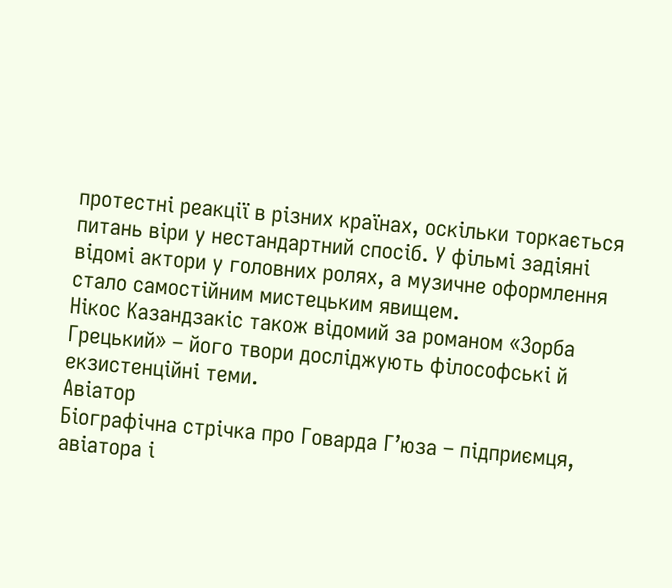протестні реакції в різних країнах, оскільки торкається питань віри у нестандартний спосіб. У фільмі задіяні відомі актори у головних ролях, а музичне оформлення стало самостійним мистецьким явищем.
Нікос Казандзакіс також відомий за романом «Зорба Грецький» – його твори досліджують філософські й екзистенційні теми.
Авіатор
Біографічна стрічка про Говарда Гʼюза – підприємця, авіатора і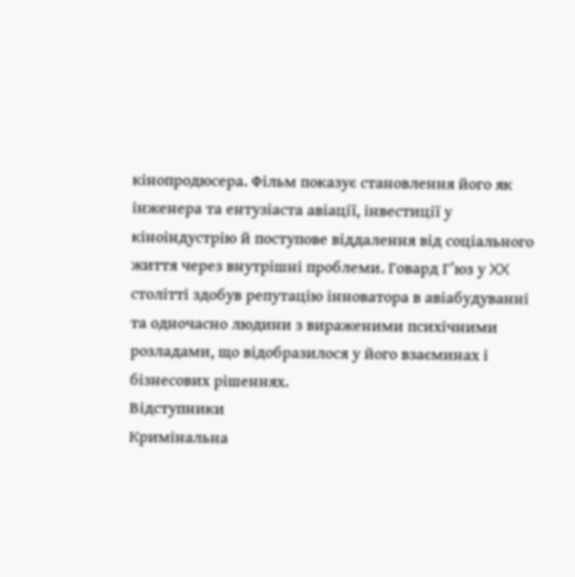кінопродюсера. Фільм показує становлення його як інженера та ентузіаста авіації, інвестиції у кіноіндустрію й поступове віддалення від соціального життя через внутрішні проблеми. Говард Гʼюз у XX столітті здобув репутацію інноватора в авіабудуванні та одночасно людини з вираженими психічними розладами, що відобразилося у його взаєминах і бізнесових рішеннях.
Відступники
Кримінальна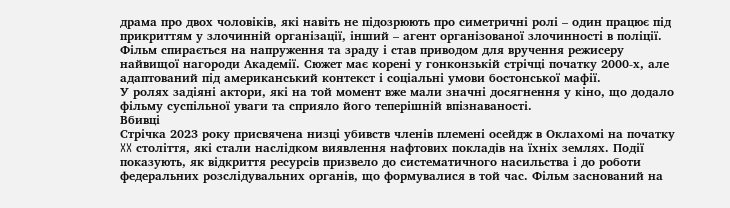драма про двох чоловіків, які навіть не підозрюють про симетричні ролі – один працює під прикриттям у злочинній організації, інший – агент організованої злочинності в поліції. Фільм спирається на напруження та зраду і став приводом для вручення режисеру найвищої нагороди Академії. Сюжет має корені у гонконзькій стрічці початку 2000-х, але адаптований під американський контекст і соціальні умови бостонської мафії.
У ролях задіяні актори, які на той момент вже мали значні досягнення у кіно, що додало фільму суспільної уваги та сприяло його теперішній впізнаваності.
Вбивці
Стрічка 2023 року присвячена низці убивств членів племені осейдж в Оклахомі на початку XX століття, які стали наслідком виявлення нафтових покладів на їхніх землях. Події показують, як відкриття ресурсів призвело до систематичного насильства і до роботи федеральних розслідувальних органів, що формувалися в той час. Фільм заснований на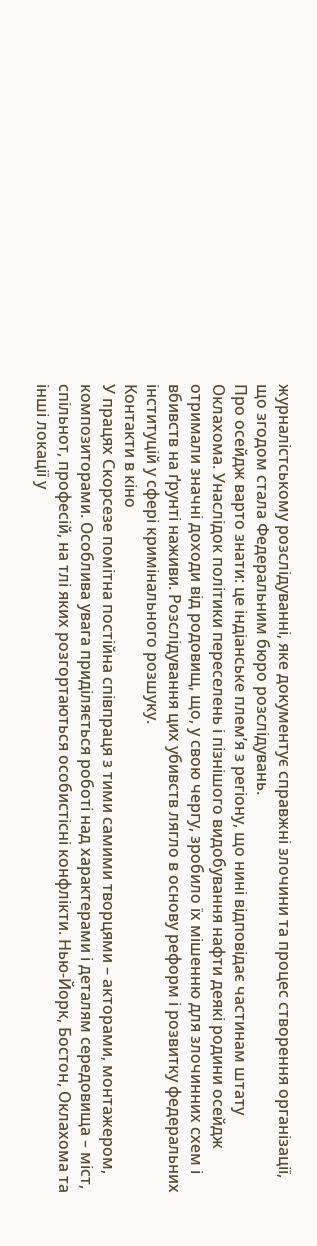журналістському розслідуванні, яке документує справжні злочини та процес створення організації, що згодом стала Федеральним бюро розслідувань.
Про осейдж варто знати: це індіанське племʼя з регіону, що нині відповідає частинам штату Оклахома. Унаслідок політики переселень і пізнішого видобування нафти деякі родини осейдж отримали значні доходи від родовищ, що, у свою чергу, зробило їх мішенню для злочинних схем і вбивств на ґрунті наживи. Розслідування цих убивств лягло в основу реформ і розвитку федеральних інституцій у сфері кримінального розшуку.
Контакти в кіно
У працях Скорсезе помітна постійна співпраця з тими самими творцями – акторами, монтажером, композиторами. Особлива увага приділяється роботі над характерами і деталям середовища – міст, спільнот, професій, на тлі яких розгортаються особистісні конфлікти. Нью-Йорк, Бостон, Оклахома та інші локації у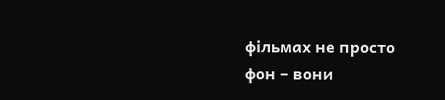фільмах не просто фон – вони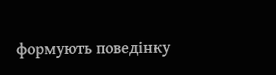формують поведінку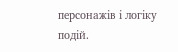персонажів і логіку подій.